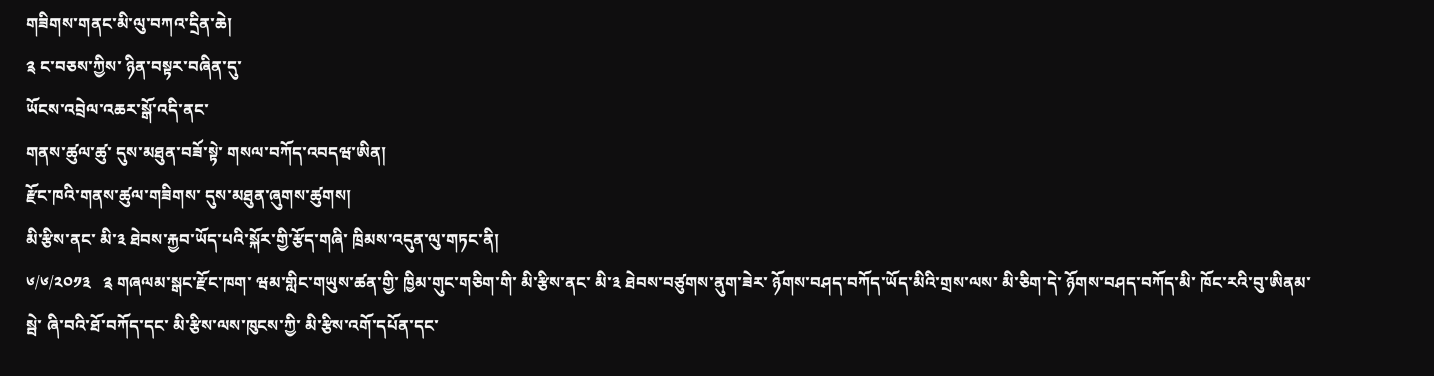གཟིགས་གནང་མི་ལུ་བཀའ་དྲིན་ཆེ།
༉ ང་བཅས་ཀྱིས་ ཉིན་བསྟར་བཞིན་དུ་
ཡོངས་འབྲེལ་འཆར་སྒོ་འདི་ནང་
གནས་ཚུལ་ཚུ་ དུས་མཐུན་བཟོ་སྟེ་ གསལ་བཀོད་འབདཝ་ཨིན།
རྫོང་ཁའི་གནས་ཚུལ་གཟིགས་ དུས་མཐུན་ཞུགས་ཚུགས།
མི་རྩིས་ནང་ མི་༣ ཐེབས་རྐྱབ་ཡོད་པའི་སྐོར་གྱི་རྩོད་གཞི་ ཁྲིམས་འདུན་ལུ་གཏང་ནི།
༦/༦/༢༠༡༣   ༉ གཞལམ་སྒང་རྫོང་ཁག་ ཝམ་གླིང་གཡུས་ཚན་གྱི་ ཁྱིམ་གུང་གཅིག་གི་ མི་རྩིས་ནང་ མི་༣ ཐེབས་བཙུགས་ནུག་ཟེར་ ཉོགས་བཤད་བཀོད་ཡོད་མིའི་གྲས་ལས་ མི་ཅིག་དེ་ ཉོགས་བཤད་བཀོད་མི་ ཁོང་རའི་བུ་ཨིནམ་སྦེ་ ཞི་བའི་ཐོ་བཀོད་དང་ མི་རྩིས་ལས་ཁུངས་ཀྱི་ མི་རྩིས་འགོ་དཔོན་དང་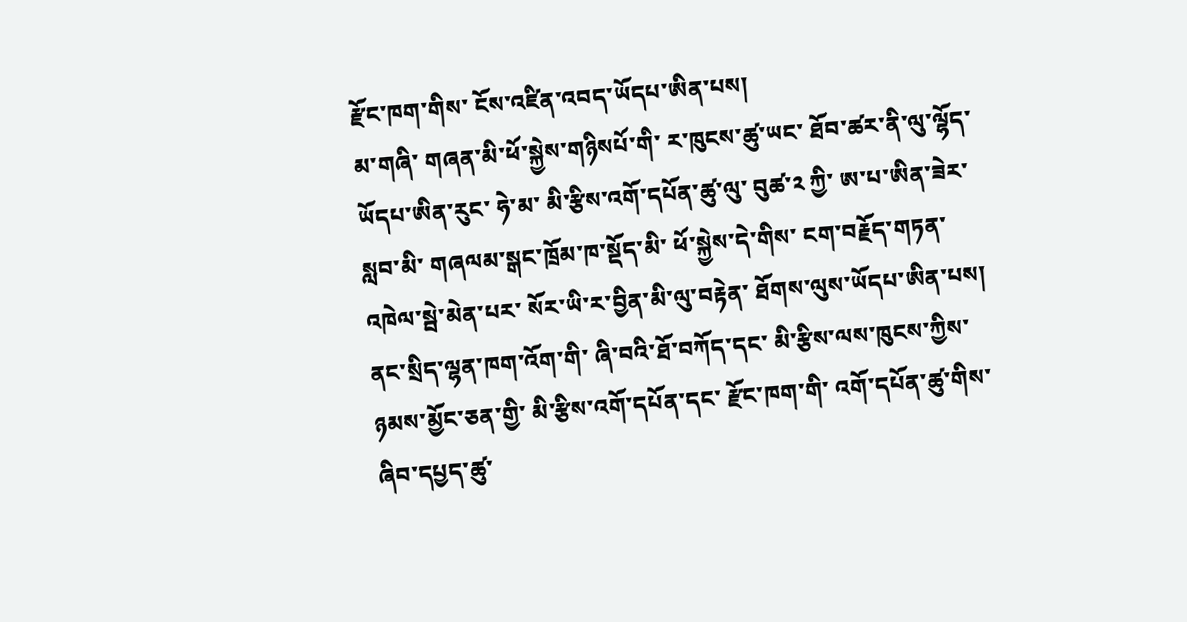རྫོང་ཁག་གིས་ ངོས་འཛིན་འབད་ཡོདཔ་ཨིན་པས།
མ་གཞི་ གཞན་མི་ཕོ་སྐྱེས་གཉིསཔོ་གི་ ར་ཁུངས་ཚུ་ཡང་ ཐོབ་ཚར་ནི་ལུ་ལྷོད་ཡོདཔ་ཨིན་རུང་ ཧེ་མ་ མི་རྩིས་འགོ་དཔོན་ཚུ་ལུ་ བུཚ་༢ ཀྱི་ ཨ་པ་ཨིན་ཟེར་སླབ་མི་ གཞལམ་སྒང་ཁྲོམ་ཁ་སྡོད་མི་ ཕོ་སྐྱེས་དེ་གིས་ ངག་བརྗོད་གཏན་འཁེལ་སྦེ་མེན་པར་ སོར་ཡི་ར་བྱིན་མི་ལུ་བརྟེན་ ཐོགས་ལུས་ཡོདཔ་ཨིན་པས།
ནང་སྲིད་ལྷན་ཁག་འོག་གི་ ཞི་བའི་ཐོ་བཀོད་དང་ མི་རྩིས་ལས་ཁུངས་ཀྱིས་ ཉམས་མྱོང་ཅན་གྱི་ མི་རྩིས་འགོ་དཔོན་དང་ རྫོང་ཁག་གི་ འགོ་དཔོན་ཚུ་གིས་ ཞིབ་དཔྱད་ཚུ་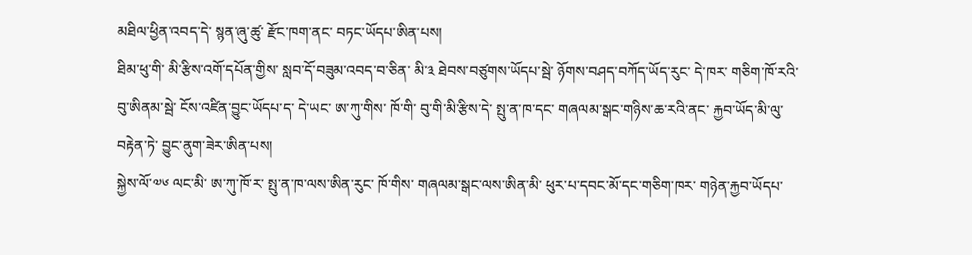མཐིལ་ཕྱིན་འབད་དེ་ སྙན་ཞུ་ཚུ་ རྫོང་ཁག་ནང་ བཏང་ཡོདཔ་ཨིན་པས།
ཐིམ་ཕུ་གི་ མི་རྩིས་འགོ་དཔོན་གྱིས་ སླབ་དོ་བཟུམ་འབད་བ་ཅིན་ མི་༣ ཐེབས་བཙུགས་ཡོདཔ་སྦེ་ ཉོགས་བཤད་བཀོད་ཡོད་རུང་ དེ་ཁར་ གཅིག་ཁོ་རའི་བུ་ཨིནམ་སྦེ་ ངོས་འཛིན་བྱུང་ཡོདཔ་ད་ དེ་ཡང་ ཨ་ཀུ་གིས་ ཁོ་གི་ བུ་གི་མི་རྩིས་དེ་ སྤུ་ན་ཁ་དང་ གཞལམ་སྒང་གཉིས་ཆ་རའི་ནང་ རྐྱབ་ཡོད་མི་ལུ་བརྟེན་ཏེ་ བྱུང་ནུག་ཟེར་ཨིན་པས།
སྐྱེས་ལོ་༧༦ ལང་མི་ ཨ་ཀུ་ཁོ་ར་ སྤུ་ན་ཁ་ལས་ཨིན་རུང་ ཁོ་གིས་ གཞལམ་སྒང་ལས་ཨིན་མི་ ཕུར་པ་དབང་མོ་དང་གཅིག་ཁར་ གཉེན་རྐྱབ་ཡོདཔ་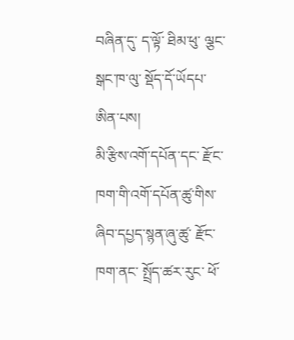བཞིན་དུ་ ད་ལྟོ་ ཐིམ་ཕུ་ ལྕང་སྒང་ཁ་ལུ་ སྡོད་དོ་ཡོདཔ་ཨིན་པས།
མི་རྩིས་འགོ་དཔོན་དང་ རྫོང་ཁག་གི་འགོ་དཔོན་ཚུ་གིས་ ཞིབ་དཔྱད་སྙན་ཞུ་ཚུ་ རྫོང་ཁག་ནང་ སྤྲོད་ཚར་རུང་ ཕོ་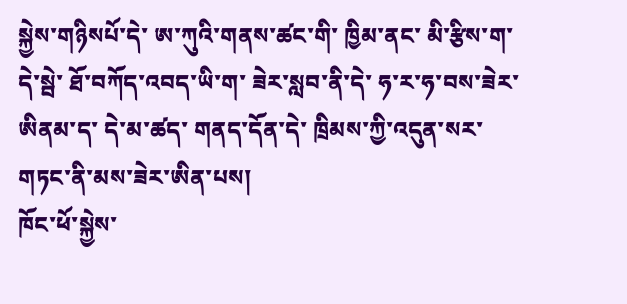སྐྱེས་གཉིསཔོ་དེ་ ཨ་ཀུའི་གནས་ཚང་གི་ ཁྱིམ་ནང་ མི་རྩིས་ག་དེ་སྦེ་ ཐོ་བཀོད་འབད་ཡི་ག་ ཟེར་སླབ་ནི་དེ་ ཧ་ར་ཧ་བས་ཟེར་ཨིནམ་ད་ དེ་མ་ཚད་ གནད་དོན་དེ་ ཁྲིམས་ཀྱི་འདུན་སར་ གཏང་ནི་མས་ཟེར་ཨིན་པས།
ཁོང་ཕོ་སྐྱེས་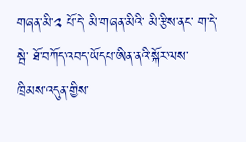གཞན་མི་༢ པོ་དེ་ མི་གཞན་མིའི་ མི་རྩིས་ནང་ ག་དེ་སྦེ་ ཐོ་བཀོད་འབད་ཡོདཔ་ཨིན་ནའི་སྐོར་ལས་ ཁྲིམས་འདུན་གྱིས་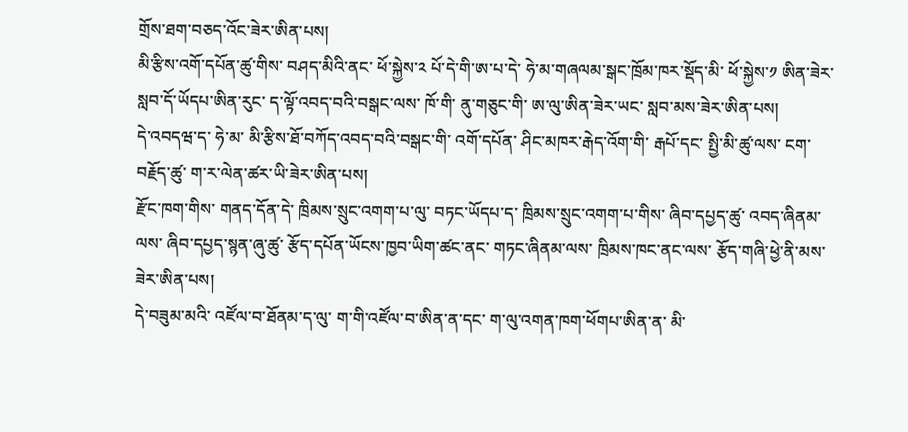གྲོས་ཐག་བཅད་འོང་ཟེར་ཨིན་པས།
མི་རྩིས་འགོ་དཔོན་ཚུ་གིས་ བཤད་མིའི་ནང་ ཕོ་སྐྱེས་༢ པོ་དེ་གི་ཨ་པ་དེ་ ཧེ་མ་གཞལམ་སྒང་ཁྲོམ་ཁར་སྡོད་མི་ ཕོ་སྐྱེས་༡ ཨིན་ཟེར་ སླབ་དོ་ཡོདཔ་ཨིན་རུང་ ད་ལྟོ་འབད་བའི་བསྒང་ལས་ ཁོ་གི་ ནུ་གཅུང་གི་ ཨ་ལུ་ཨིན་ཟེར་ཡང་ སླབ་མས་ཟེར་ཨིན་པས།
དེ་འབདཝ་ད་ ཧེ་མ་ མི་རྩིས་ཐོ་བཀོད་འབད་བའི་བསྒང་གི་ འགོ་དཔོན་ ཤིང་མཁར་རྒེད་འོག་གི་ རྒཔོ་དང་ སྤྱི་མི་ཚུ་ལས་ ངག་བརྗོད་ཚུ་ ག་ར་ལེན་ཚར་ཡི་ཟེར་ཨིན་པས།
རྫོང་ཁག་གིས་ གནད་དོན་དེ་ ཁྲིམས་སྲུང་འགག་པ་ལུ་ བཏང་ཡོདཔ་ད་ ཁྲིམས་སྲུང་འགག་པ་གིས་ ཞིབ་དཔྱད་ཚུ་ འབད་ཞིནམ་ལས་ ཞིབ་དཔྱད་སྙན་ཞུ་ཚུ་ རྩོད་དཔོན་ཡོངས་ཁྱབ་ཡིག་ཚང་ནང་ གཏང་ཞིནམ་ལས་ ཁྲིམས་ཁང་ནང་ལས་ རྩོད་གཞི་ཕྱེ་ནི་མས་ཟེར་ཨིན་པས།
དེ་བཟུམ་མའི་ འཛོལ་བ་ཐོནམ་ད་ལུ་ ག་གི་འཛོལ་བ་ཨིན་ན་དང་ ག་ལུ་འགན་ཁག་ཕོགཔ་ཨིན་ན་ མི་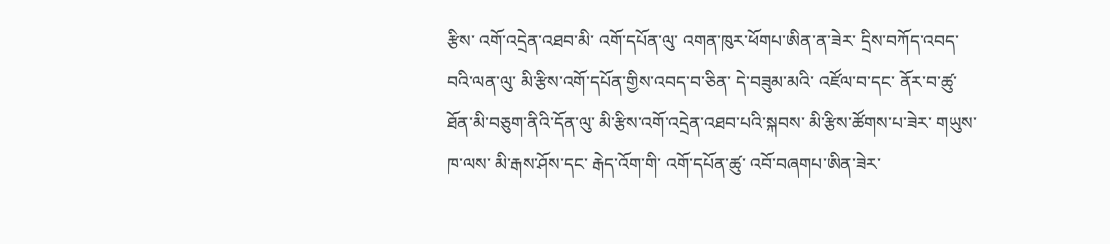རྩིས་ འགོ་འདྲེན་འཐབ་མི་ འགོ་དཔོན་ལུ་ འགན་ཁུར་ཕོགཔ་ཨིན་ན་ཟེར་ དྲིས་བཀོད་འབད་བའི་ལན་ལུ་ མི་རྩིས་འགོ་དཔོན་གྱིས་འབད་བ་ཅིན་ དེ་བཟུམ་མའི་ འཛོལ་བ་དང་ ནོར་བ་ཚུ་ ཐོན་མི་བཅུག་ནིའི་དོན་ལུ་ མི་རྩིས་འགོ་འདྲེན་འཐབ་པའི་སྐབས་ མི་རྩིས་ཚོགས་པ་ཟེར་ གཡུས་ཁ་ལས་ མི་རྒས་ཤོས་དང་ རྒེད་འོག་གི་ འགོ་དཔོན་ཚུ་ འབོ་བཞགཔ་ཨིན་ཟེར་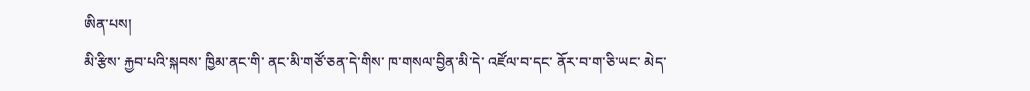ཨིན་པས།
མི་རྩིས་ རྐྱབ་པའི་སྐབས་ ཁྱིམ་ནང་གི་ ནང་མི་གཙོ་ཅན་དེ་གིས་ ཁ་གསལ་བྱིན་མི་དེ་ འཛོལ་བ་དང་ ནོར་བ་ག་ཅི་ཡང་ མེད་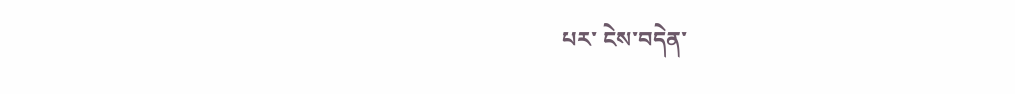པར་ ངེས་བདེན་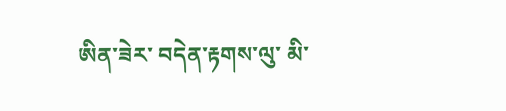ཨིན་ཟེར་ བདེན་རྟགས་ལུ་ མི་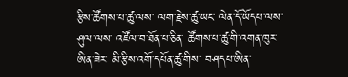རྩིས་ཚོགས་པ་ཚུ་ལས་ ལག་རྗེས་ཚུ་ཡང་ ལེན་དོ་ཡོདཔ་ལས་ ཤུལ་ལས་ འཛོལ་བ་ཐོན་པ་ཅིན་ ཚོགས་པ་ཚུ་གི་འགན་ཁུར་ཨིན་ཟེར་ མི་རྩིས་འགོ་དཔོན་ཚུ་གིས་ བཤདཔ་ཨིན་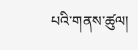པའི་གནས་ཚུལ།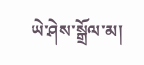ཡེ་ཤེས་སྒྲོལ་མ།